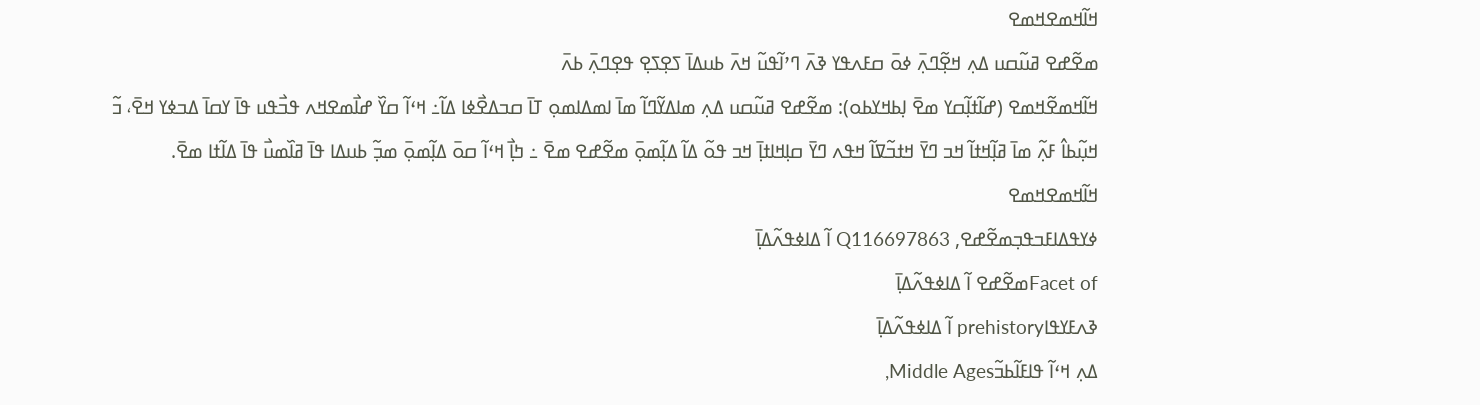ߞߊ߬ߞߘߐߞߘߐ
ߘߐ߬ߝߐ ߥߎ߬ߛߎ ߡߍ߲ ߞߐ߲߬ߣߍ߲߫ ߦߋ߫ ߛߓߍߟߌ ߢߍ߫ ߣߴߊ߬ߟߎ߬ ߞߍ߫ ߕߎߡߊ߫ ߖߐ߲ߖߐ߲ ߟߐ߲ߣߍ߲߫ ߕߍ߫
ߞߊ߬ߞߘߐ߬ߞߘߐ (ߝߊ߬ߙߊ߲߬ߛߌ ߘߐ߫ ߊ߲ߕߞߌߕߋ): ߘߐ߬ߝߐ ߥߎ߬ߛߎ ߡߍ߲ ߘߊߡߌ߬ߣߊ߬ ߘߊ߫ ߊߘߡߊߘߋ߲ ߠߊ߫ ߛߏߡߐ߯ߦߊ ߡߊ߬߸ ߞߵߊ߬ ߛߌ߰ ߝߊ߯ߘߐߞߍ ߟߏ߯ߟߎ ߟߊ߫ ߌߛߊ߫ ߡߏߦߌ ߞߐ߫، ߏ߬ ߞߎ߲߬ߕߊ߮ ߓߍ߲߬ ߘߊ߫ ߥߊ߲߬ߞߙߊ߬ ߞߏ ߣߌ߫ ߞߙߏ߬ߜߊ߬ ߞߟߍ ߣߌ߫ ߛߊ߲ߞߊߙߊ߲߫ ߞߏ ߟߋ߬ ߡߊ߬ ߡߊ߲߬ߘߋ߲߫ ߘߐ߬ߝߐ ߘߐ߫ ߸ ߤߊ߲߯ ߞߵߊ߬ ߛߋ߫ ߡߊ߲߬ߘߋ߲߫ ߘߏ߲߬ ߕߎߡߊ ߟߊ߫ ߥߊ߰ߘߎ߯ ߟߊ߫ ߡߊ߬ߙߊ ߘߐ߫.
ߞߊ߬ߞߘߐߞߘߐ
ߦߌߟߡߊߓߏߟߏ߲ߘߐ߬ߝߐ, Q116697863 ߊ߬ ߡߊߦߟߍ߬ߡߊ߲߫
Facet ofߘߐ߬ߝߐ ߊ߬ ߡߊߦߟߍ߬ߡߊ߲߫
ߢߍߓߌߟߊprehistory ߊ߬ ߡߊߦߟߍ߬ߡߊ߲߫
ߡߍ߲ ߞߵߊ߬ ߟߊߓߊ߬ߕߏ߬Middle Ages,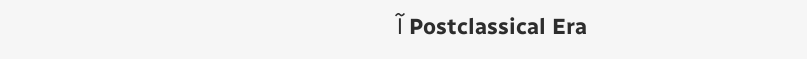Postclassical Era ߊ߬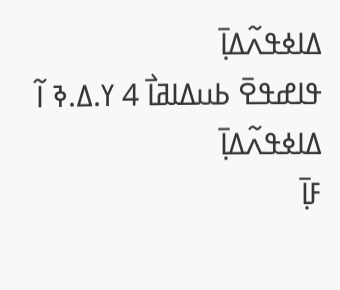ߡߊߦߟߍ߬ߡߊ߲߫
ߟߊߝߟߐ߫ ߕߎߡߊߥߊ߯ 4 ߌ.ߡ.ߢ ߊ߬ ߡߊߦߟߍ߬ߡߊ߲߫
ߓߊ߲߫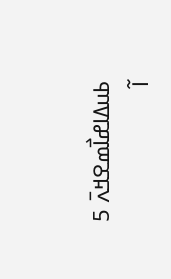ߕߎߡߊߝߊ߯ߘߐߞߍ߫ 5 ߊ߬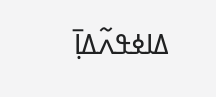ߡߊߦߟߍ߬ߡߊ߲߫